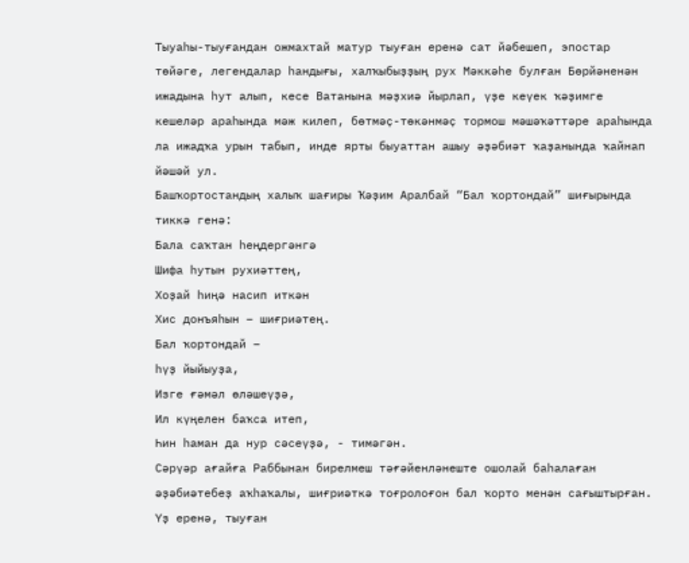Тыуаһы-тыуғандан ожмахтай матур тыуған еренә сат йәбешеп, эпостар төйәге, легендалар һандығы, халҡыбыҙҙың рух Мәккәһе булған Бөрйәненән ижадына һут алып, кесе Ватанына мәҙхиә йырлап, үҙе кеүек ҡәҙимге кешеләр араһында мәж килеп, бөтмәҫ-төкәнмәҫ тормош мәшәҡәттәре араһында ла ижадҡа урын табып, инде ярты быуаттан ашыу әҙәбиәт ҡаҙанында ҡайнап йәшәй ул.
Башҡортостандың халыҡ шағиры Ҡәҙим Аралбай “Бал ҡортондай” шиғырында тиккә генә:
Бала саҡтан һеңдергәнгә
Шифа һутын рухиәттең,
Хоҙай һиңә насип иткән
Хис донъяһын – шиғриәтең.
Бал ҡортондай –
һүҙ йыйыуҙа,
Изге ғәмәл өләшеүҙә,
Ил күңелен баҡса итеп,
Һин һаман да нур сәсеүҙә, - тимәгән.
Сәрүәр ағайға Раббынан бирелмеш тәғәйенләнеште ошолай баһалаған әҙәбиәтебеҙ аҡһаҡалы, шиғриәткә тоғролоғон бал ҡорто менән сағыштырған.
Үҙ еренә, тыуған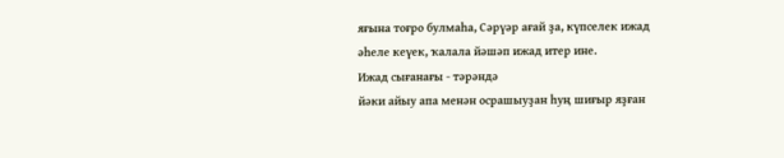яғына тоғро булмаһа, Сәрүәр ағай ҙа, күпселек ижад әһеле кеүек, ҡалала йәшәп ижад итер ине.
Ижад сығанағы - тәрәндә
йәки айыу апа менән осрашыуҙан һуң шиғыр яҙған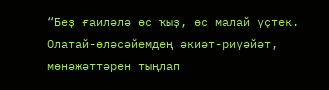“Беҙ ғаиләлә өс ҡыҙ, өс малай үҫтек. Олатай-өләсәйемдең әкиәт-риүәйәт, мөнәжәттәрен тыңлап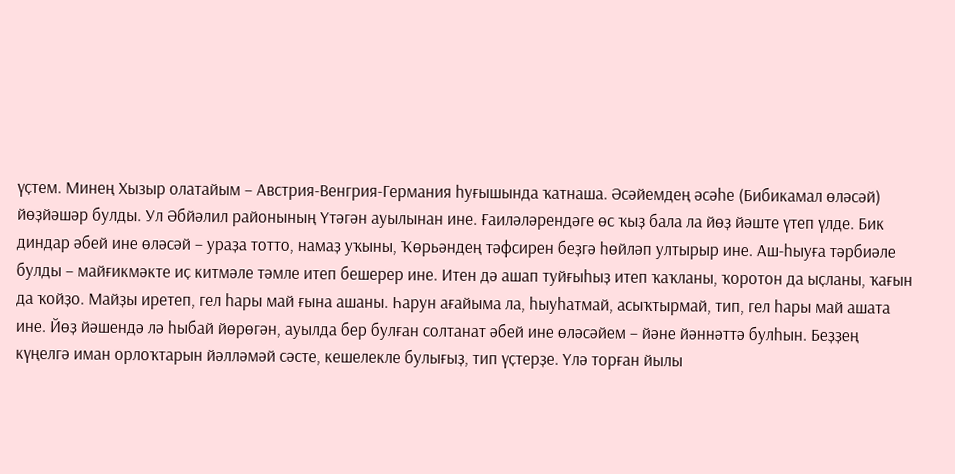үҫтем. Минең Хызыр олатайым – Австрия-Венгрия-Германия һуғышында ҡатнаша. Әсәйемдең әсәһе (Бибикамал өләсәй) йөҙйәшәр булды. Ул Әбйәлил районының Үтәгән ауылынан ине. Ғаиләләрендәге өс ҡыҙ бала ла йөҙ йәште үтеп үлде. Бик диндар әбей ине өләсәй – ураҙа тотто, намаҙ уҡыны, Ҡөрьәндең тәфсирен беҙгә һөйләп ултырыр ине. Аш-һыуға тәрбиәле булды – майғикмәкте иҫ китмәле тәмле итеп бешерер ине. Итен дә ашап туйғыһыҙ итеп ҡаҡланы, ҡоротон да ыҫланы, ҡағын да ҡойҙо. Майҙы иретеп, гел һары май ғына ашаны. Һарун ағайыма ла, һыуһатмай, асыҡтырмай, тип, гел һары май ашата ине. Йөҙ йәшендә лә һыбай йөрөгән, ауылда бер булған солтанат әбей ине өләсәйем – йәне йәннәттә булһын. Беҙҙең күңелгә иман орлоҡтарын йәлләмәй сәсте, кешелекле булығыҙ, тип үҫтерҙе. Үлә торған йылы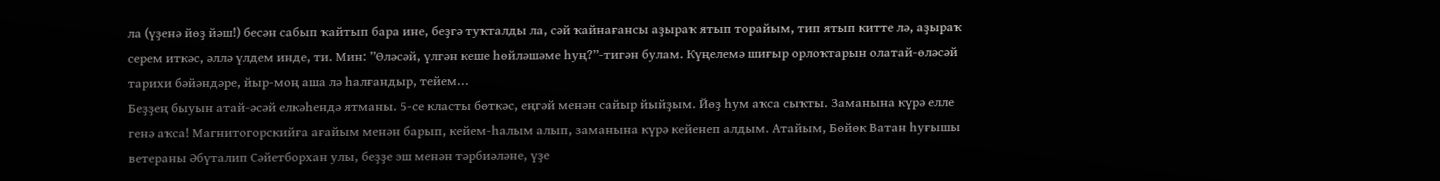ла (үҙенә йөҙ йәш!) бесән сабып ҡайтып бара ине, беҙгә туҡталды ла, сәй ҡайнағансы аҙыраҡ ятып торайым, тип ятып китте лә, аҙыраҡ серем иткәс, әллә үлдем инде, ти. Мин: ”Өләсәй, үлгән кеше һөйләшәме һуң?”-тигән булам. Күңелемә шиғыр орлоҡтарын олатай-өләсәй тарихи бәйәндәре, йыр-моң аша лә һалғандыр, тейем...
Беҙҙең быуын атай-әсәй елкәһендә ятманы. 5-се класты бөткәс, еңгәй менән сайыр йыйҙым. Йөҙ һум аҡса сыҡты. Заманына күрә елле генә аҡса! Магнитогорскийға ағайым менән барып, кейем-һалым алып, заманына күрә кейенеп алдым. Атайым, Бөйөк Ватан һуғышы ветераны Әбүталип Сәйетборхан улы, беҙҙе эш менән тәрбиәләне, үҙе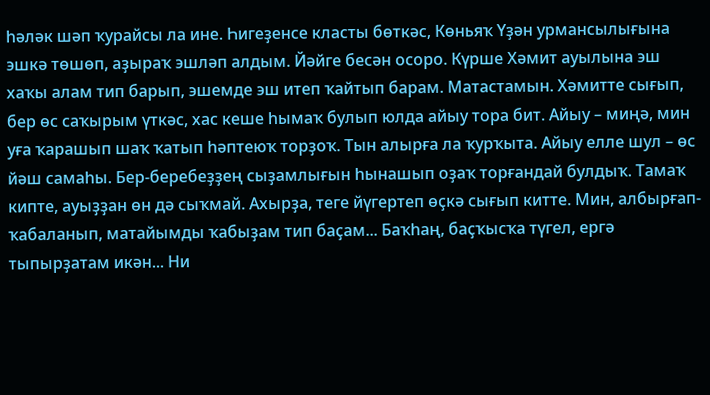һәләк шәп ҡурайсы ла ине. Һигеҙенсе класты бөткәс, Көньяҡ Үҙән урмансылығына эшкә төшөп, аҙыраҡ эшләп алдым. Йәйге бесән осоро. Күрше Хәмит ауылына эш хаҡы алам тип барып, эшемде эш итеп ҡайтып барам. Матастамын. Хәмитте сығып, бер өс саҡырым үткәс, хас кеше һымаҡ булып юлда айыу тора бит. Айыу – миңә, мин уға ҡарашып шаҡ ҡатып һәптеюҡ торҙоҡ. Тын алырға ла ҡурҡыта. Айыу елле шул – өс йәш самаһы. Бер-беребеҙҙең сыҙамлығын һынашып оҙаҡ торғандай булдыҡ. Тамаҡ кипте, ауыҙҙан өн дә сыҡмай. Ахырҙа, теге йүгертеп өҫкә сығып китте. Мин, албырғап-ҡабаланып, матайымды ҡабыҙам тип баҫам... Баҡһаң, баҫҡысҡа түгел, ергә тыпырҙатам икән... Ни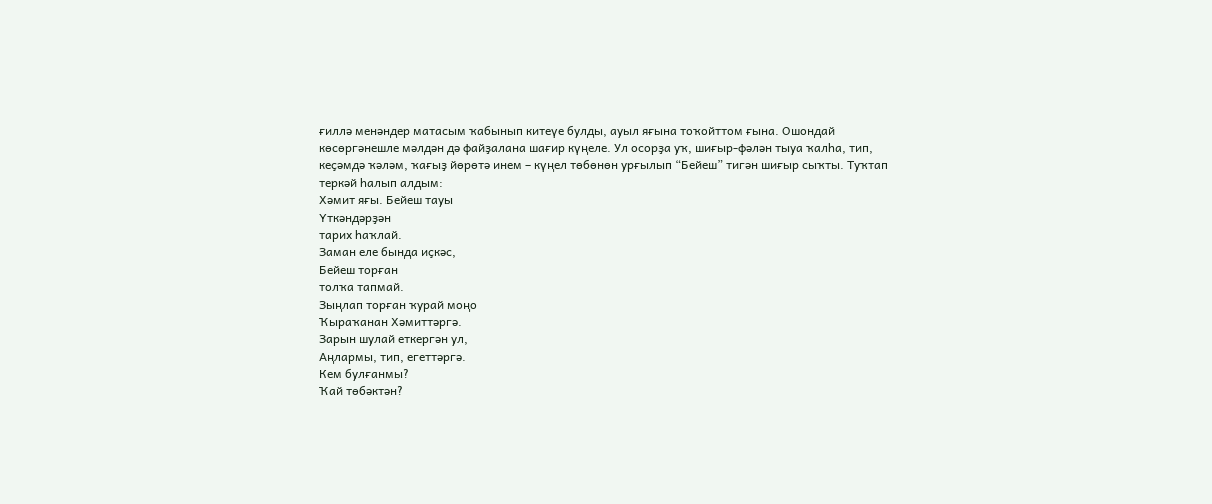ғиллә менәндер матасым ҡабынып китеүе булды, ауыл яғына тоҡойттом ғына. Ошондай көсөргәнешле мәлдән дә файҙалана шағир күңеле. Ул осорҙа уҡ, шиғыр-фәлән тыуа ҡалһа, тип, кеҫәмдә ҡәләм, ҡағыҙ йөрөтә инем – күңел төбөнөн урғылып “Бейеш” тигән шиғыр сыҡты. Туҡтап теркәй һалып алдым:
Хәмит яғы. Бейеш тауы
Үткәндәрҙән
тарих һаҡлай.
Заман еле бында иҫкәс,
Бейеш торған
толҡа тапмай.
Зыңлап торған ҡурай моңо
Ҡыраҡанан Хәмиттәргә.
Зарын шулай еткергән ул,
Аңлармы, тип, егеттәргә.
Кем булғанмы?
Ҡай төбәктән?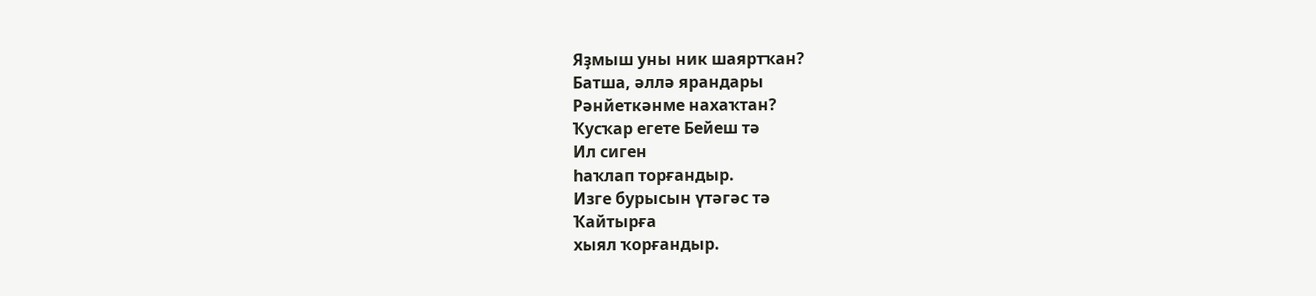Яҙмыш уны ник шаяртҡан?
Батша, әллә ярандары
Рәнйеткәнме нахаҡтан?
Ҡусҡар егете Бейеш тә
Ил сиген
һаҡлап торғандыр.
Изге бурысын үтәгәс тә
Ҡайтырға
хыял ҡорғандыр.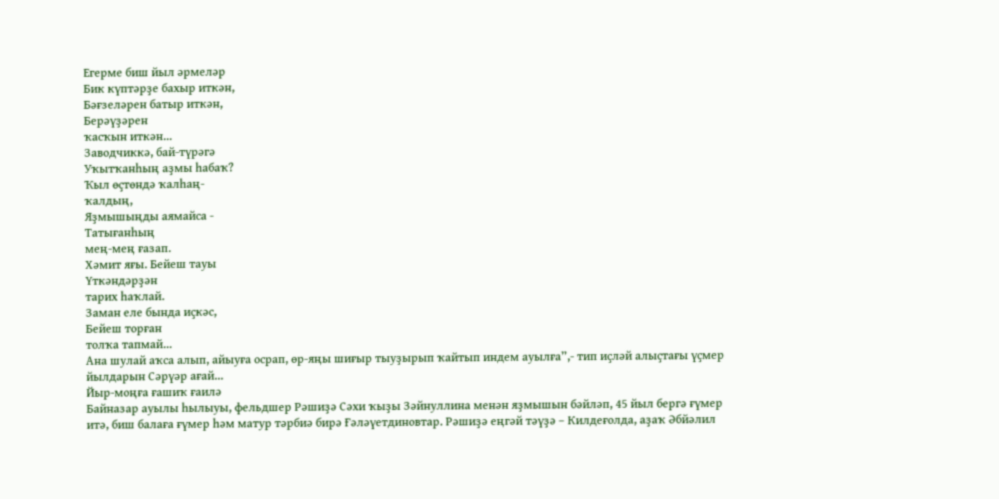Егерме биш йыл әрмеләр
Бик күптәрҙе бахыр иткән,
Бәғзеләрен батыр иткән,
Берәүҙәрен
ҡасҡын иткән...
Заводчиккә, бай-түрәгә
Уҡытҡанһың аҙмы һабаҡ?
Ҡыл өҫтөндә ҡалһаң-
ҡалдың,
Яҙмышыңды аямайса -
Татығанһың
мең-мең ғазап.
Хәмит яғы. Бейеш тауы
Үткәндәрҙән
тарих һаҡлай.
Заман еле бында иҫкәс,
Бейеш торған
толҡа тапмай...
Ана шулай аҡса алып, айыуға осрап, өр-яңы шиғыр тыуҙырып ҡайтып индем ауылға”,- тип иҫләй алыҫтағы үҫмер йылдарын Сәрүәр ағай...
Йыр-моңға ғашиҡ ғаилә
Байназар ауылы һылыуы, фельдшер Рәшиҙә Сәхи ҡыҙы Зәйнуллина менән яҙмышын бәйләп, 45 йыл бергә ғүмер итә, биш балаға ғүмер һәм матур тәрбиә бирә Ғәләүетдиновтар. Рәшиҙә еңгәй тәүҙә – Килдеғолда, аҙаҡ Әбйәлил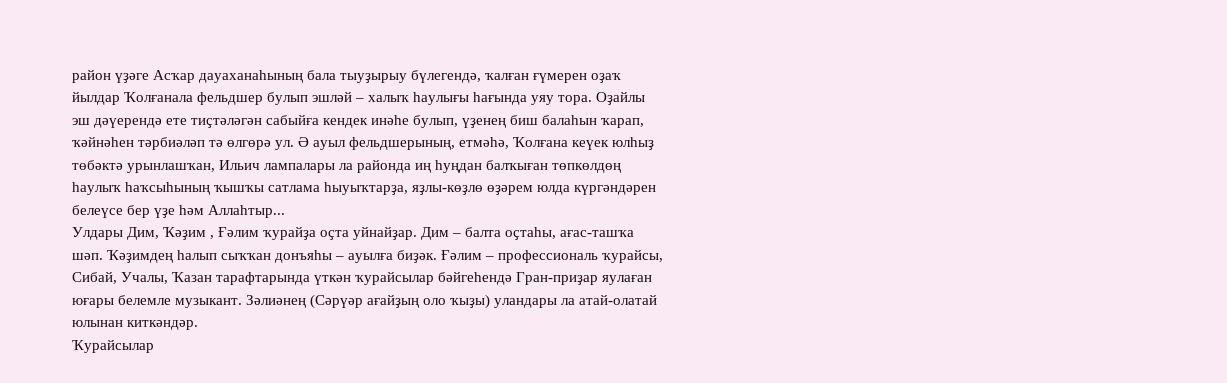район үҙәге Асҡар дауаханаһының бала тыуҙырыу бүлегендә, ҡалған ғүмерен оҙаҡ йылдар Ҡолғанала фельдшер булып эшләй – халыҡ һаулығы һағында уяу тора. Оҙайлы эш дәүерендә ете тиҫтәләгән сабыйға кендек инәһе булып, үҙенең биш балаһын ҡарап, ҡәйнәһен тәрбиәләп тә өлгөрә ул. Ә ауыл фельдшерының, етмәһә, Ҡолғана кеүек юлһыҙ төбәктә урынлашҡан, Ильич лампалары ла районда иң һуңдан балҡыған төпкөлдөң һаулыҡ һаҡсыһының ҡышҡы сатлама һыуыҡтарҙа, яҙлы-көҙлө өҙәрем юлда күргәндәрен белеүсе бер үҙе һәм Аллаһтыр...
Улдары Дим, Ҡәҙим , Ғәлим ҡурайҙа оҫта уйнайҙар. Дим – балта оҫтаһы, ағас-ташҡа шәп. Ҡәҙимдең һалып сыҡҡан донъяһы – ауылға биҙәк. Ғәлим – профессиональ ҡурайсы, Сибай, Учалы, Ҡазан тарафтарында үткән ҡурайсылар бәйгеһендә Гран-приҙар яулаған юғары белемле музыкант. Зәлиәнең (Сәрүәр ағайҙың оло ҡыҙы) уландары ла атай-олатай юлынан киткәндәр.
Ҡурайсылар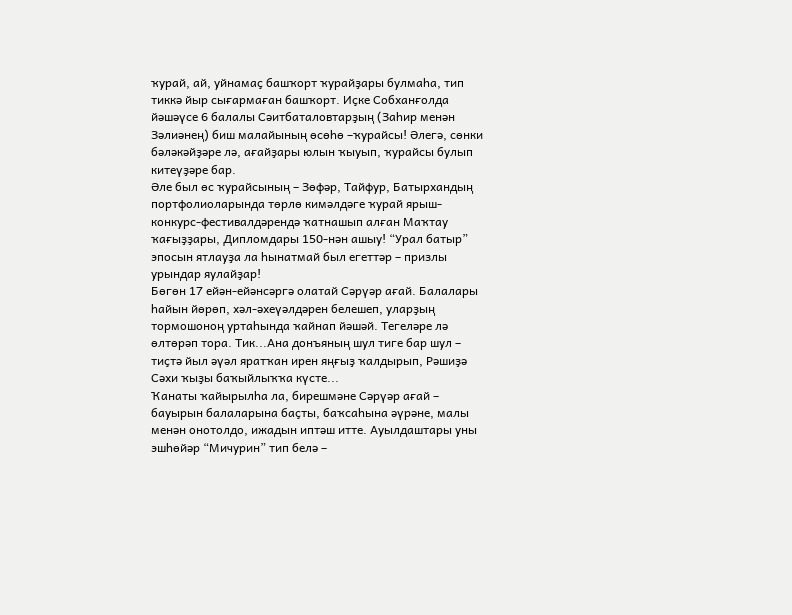ҡурай, ай, уйнамаҫ башҡорт ҡурайҙары булмаһа, тип тиккә йыр сығармаған башҡорт. Иҫке Собханғолда йәшәүсе 6 балалы Сәитбаталовтарҙың (Заһир менән Зәлиәнең) биш малайының өсөһө –ҡурайсы! Әлегә, сөнки бәләкәйҙәре лә, ағайҙары юлын ҡыуып, ҡурайсы булып китеүҙәре бар.
Әле был өс ҡурайсының – Зөфәр, Тайфур, Батырхандың портфолиоларында төрлө кимәлдәге ҡурай ярыш-конкурс-фестивалдәрендә ҡатнашып алған Маҡтау ҡағыҙҙары, Дипломдары 150-нән ашыу! “Урал батыр” эпосын ятлауҙа ла һынатмай был егеттәр – призлы урындар яулайҙар!
Бөгөн 17 ейән-ейәнсәргә олатай Сәрүәр ағай. Балалары һайын йөрөп, хәл-әхеүәлдәрен белешеп, уларҙың тормошоноң уртаһында ҡайнап йәшәй. Тегеләре лә өлтөрәп тора. Тик...Ана донъяның шул тиге бар шул – тиҫтә йыл әүәл яратҡан ирен яңғыҙ ҡалдырып, Рәшиҙә Сәхи ҡыҙы баҡыйлыҡҡа күсте...
Ҡанаты ҡайырылһа ла, бирешмәне Сәрүәр ағай – бауырын балаларына баҫты, баҡсаһына әүрәне, малы менән онотолдо, ижадын иптәш итте. Ауылдаштары уны эшһөйәр “Мичурин” тип белә –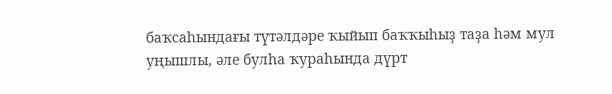баҡсаһындағы түтәлдәре ҡыйып баҡҡыһыҙ таҙа һәм мул уңышлы, әле булһа ҡураһында дүрт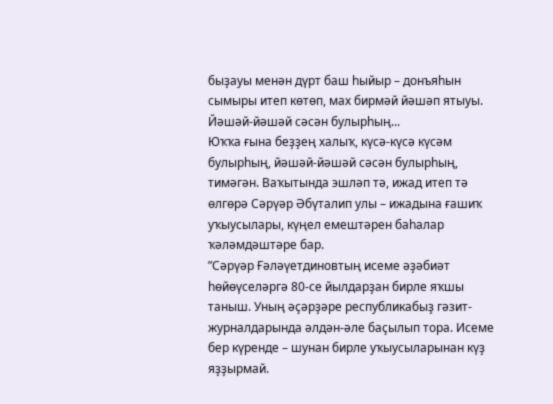быҙауы менән дүрт баш һыйыр – донъяһын сымыры итеп көтөп, мах бирмәй йәшәп ятыуы.
Йәшәй-йәшәй сәсән булырһың...
Юҡҡа ғына беҙҙең халыҡ, күсә-күсә күсәм булырһың, йәшәй-йәшәй сәсән булырһың, тимәгән. Ваҡытында эшләп тә, ижад итеп тә өлгөрә Сәрүәр Әбүталип улы – ижадына ғашиҡ уҡыусылары, күңел емештәрен баһалар ҡәләмдәштәре бар.
”Сәрүәр Ғәләүетдиновтың исеме әҙәбиәт һөйөүселәргә 80-се йылдарҙан бирле яҡшы таныш. Уның әҫәрҙәре республикабыҙ гәзит-журналдарында әлдән-әле баҫылып тора. Исеме бер күренде – шунан бирле уҡыусыларынан күҙ яҙҙырмай.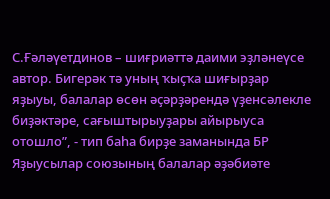С.Ғәләүетдинов – шиғриәттә даими эҙләнеүсе автор. Бигерәк тә уның ҡыҫҡа шиғырҙар яҙыуы, балалар өсөн әҫәрҙәрендә үҙенсәлекле биҙәктәре, сағыштырыуҙары айырыуса отошло”, - тип баһа бирҙе заманында БР Яҙыусылар союзының балалар әҙәбиәте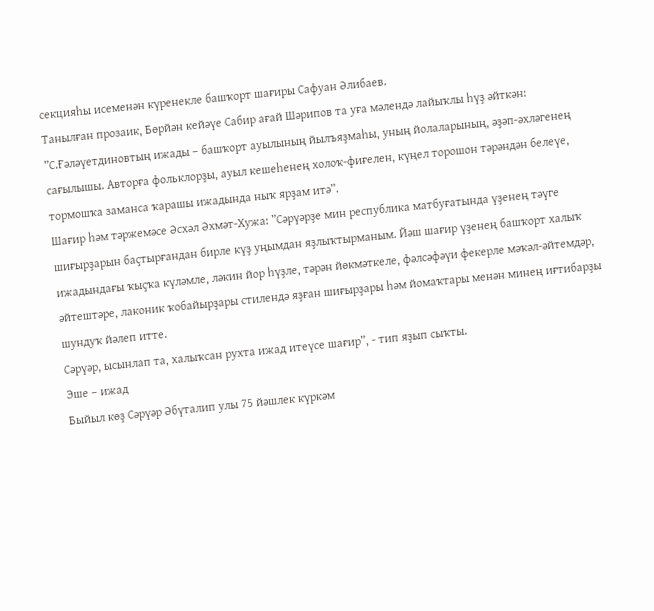секцияһы исеменән күренекле башҡорт шағиры Сафуан Әлибаев.
Танылған прозаик, Бөрйән кейәүе Сабир ағай Шәрипов та уға мәлендә лайыҡлы һүҙ әйткән: ”С.Ғәләүетдиновтың ижады – башҡорт ауылының йылъяҙмаһы, уның йолаларының, әҙәп-әхләгенең сағылышы. Авторға фольклорҙы, ауыл кешеһенең холоҡ-фиғелен, күңел торошон тәрәндән белеүе, тормошҡа заманса ҡарашы ижадында ныҡ ярҙам итә”.
Шағир һәм тәржемәсе Әсхәл Әхмәт-Хужа: ”Сәрүәрҙе мин республика матбуғатында үҙенең тәүге шиғырҙарын баҫтырғандан бирле күҙ уңымдан яҙлыҡтырманым. Йәш шағир үҙенең башҡорт халыҡ ижадындағы ҡыҫҡа күләмле, ләкин йор һүҙле, тәрән йөкмәткеле, фәлсәфәүи фекерле мәҡәл-әйтемдәр, әйтештәре, лаконик ҡобайырҙары стилендә яҙған шиғырҙары һәм йомаҡтары менән минең иғтибарҙы шундуҡ йәлеп итте.
Сәрүәр, ысынлап та, халыҡсан рухта ижад итеүсе шағир”, - тип яҙып сыҡты.
Эше – ижад
Быйыл көҙ Сәрүәр Әбүталип улы 75 йәшлек күркәм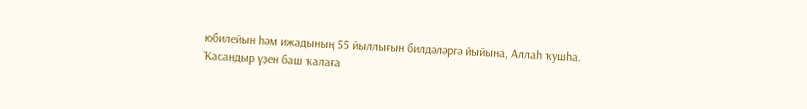юбилейын һәм ижадының 55 йыллығын билдәләргә йыйына, Аллаһ ҡушһа.
Ҡасандыр үҙен баш ҡалаға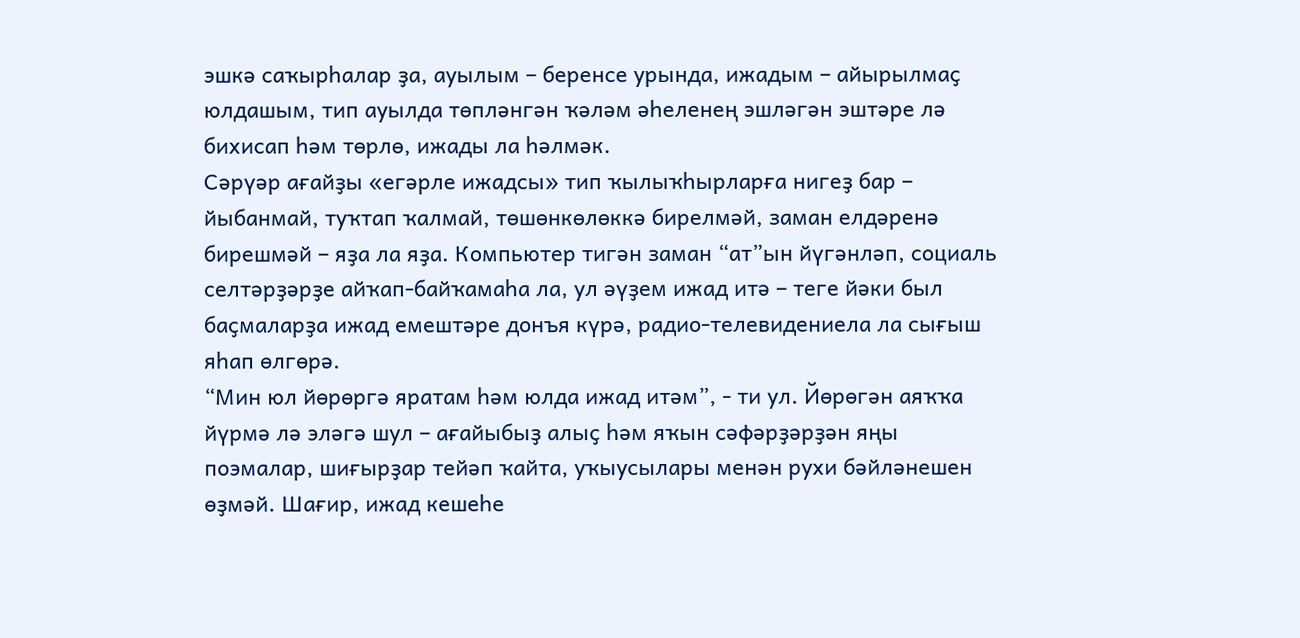эшкә саҡырһалар ҙа, ауылым – беренсе урында, ижадым – айырылмаҫ юлдашым, тип ауылда төпләнгән ҡәләм әһеленең эшләгән эштәре лә бихисап һәм төрлө, ижады ла һәлмәк.
Сәрүәр ағайҙы «егәрле ижадсы» тип ҡылыҡһырларға нигеҙ бар – йыбанмай, туҡтап ҡалмай, төшөнкөлөккә бирелмәй, заман елдәренә бирешмәй – яҙа ла яҙа. Компьютер тигән заман “ат”ын йүгәнләп, социаль селтәрҙәрҙе айҡап-байҡамаһа ла, ул әүҙем ижад итә – теге йәки был баҫмаларҙа ижад емештәре донъя күрә, радио-телевидениела ла сығыш яһап өлгөрә.
“Мин юл йөрөргә яратам һәм юлда ижад итәм”, - ти ул. Йөрөгән аяҡҡа йүрмә лә эләгә шул – ағайыбыҙ алыҫ һәм яҡын сәфәрҙәрҙән яңы поэмалар, шиғырҙар тейәп ҡайта, уҡыусылары менән рухи бәйләнешен өҙмәй. Шағир, ижад кешеһе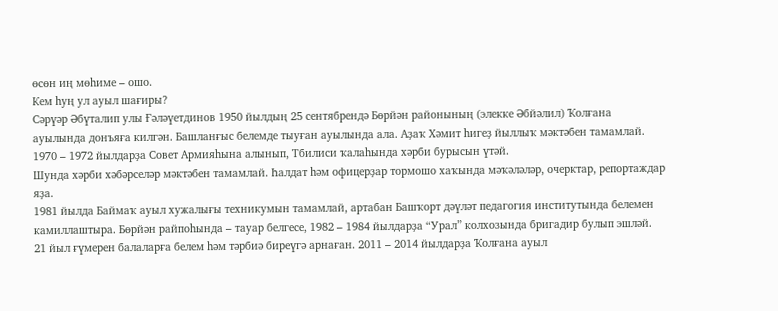өсөн иң мөһиме – ошо.
Кем һуң ул ауыл шағиры?
Сәрүәр Әбүталип улы Ғәләүетдинов 1950 йылдың 25 сентябрендә Бөрйән районының (элекке Әбйәлил) Ҡолғана ауылында донъяға килгән. Башланғыс белемде тыуған ауылында ала. Аҙаҡ Хәмит һигеҙ йыллыҡ мәктәбен тамамлай.
1970 – 1972 йылдарҙа Совет Армияһына алынып, Тбилиси ҡалаһында хәрби бурысын үтәй.
Шунда хәрби хәбәрселәр мәктәбен тамамлай. Һалдат һәм офицерҙар тормошо хаҡында мәҡәләләр, очерктар, репортаждар яҙа.
1981 йылда Баймаҡ ауыл хужалығы техникумын тамамлай, артабан Башҡорт дәүләт педагогия институтында белемен камиллаштыра. Бөрйән райпоһында – тауар белгесе, 1982 – 1984 йылдарҙа “Урал” колхозында бригадир булып эшләй.
21 йыл ғүмерен балаларға белем һәм тәрбиә биреүгә арнаған. 2011 – 2014 йылдарҙа Ҡолғана ауыл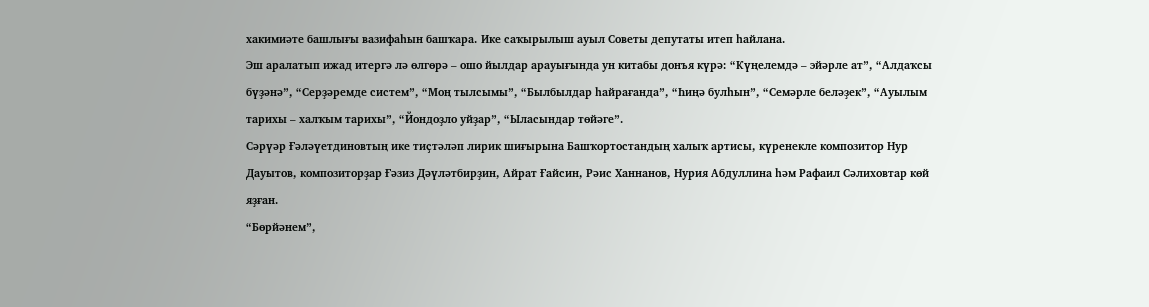хакимиәте башлығы вазифаһын башҡара. Ике саҡырылыш ауыл Советы депутаты итеп һайлана.
Эш аралатып ижад итергә лә өлгөрә – ошо йылдар арауығында ун китабы донъя күрә: “Күңелемдә – эйәрле ат”, “Алдаҡсы бүҙәнә”, “Серҙәремде систем”, “Моң тылсымы”, “Былбылдар һайрағанда”, “Һиңә булһын”, “Семәрле беләҙек”, “Ауылым тарихы – халҡым тарихы”, “Йондоҙло уйҙар”, “Ыласындар төйәге”.
Сәрүәр Ғәләүетдиновтың ике тиҫтәләп лирик шиғырына Башҡортостандың халыҡ артисы, күренекле композитор Нур Дауытов, композиторҙар Ғәзиз Дәүләтбирҙин, Айрат Ғайсин, Рәис Ханнанов, Нурия Абдуллина һәм Рафаил Сәлиховтар көй яҙған.
“Бөрйәнем”,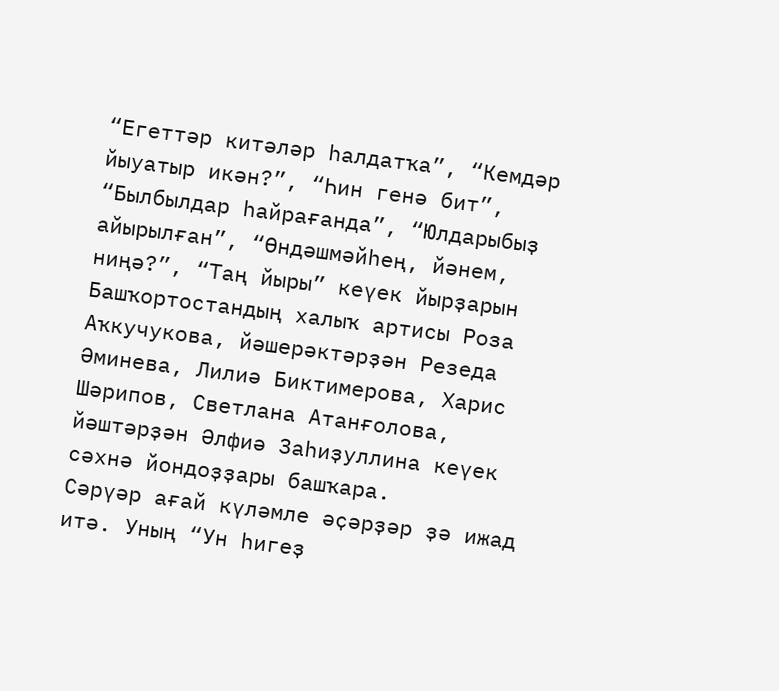“Егеттәр китәләр һалдатҡа”, “Кемдәр йыуатыр икән?”, “Һин генә бит”, “Былбылдар һайрағанда”, “Юлдарыбыҙ айырылған”, “Өндәшмәйһең, йәнем, ниңә?”, “Таң йыры” кеүек йырҙарын Башҡортостандың халыҡ артисы Роза Аҡкучукова, йәшерәктәрҙән Резеда Әминева, Лилиә Биктимерова, Харис Шәрипов, Светлана Атанғолова, йәштәрҙән Әлфиә Заһиҙуллина кеүек сәхнә йондоҙҙары башҡара.
Сәрүәр ағай күләмле әҫәрҙәр ҙә ижад итә. Уның “Ун һигеҙ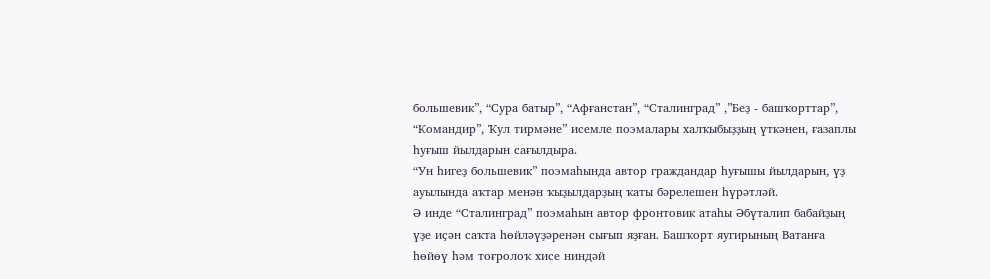большевик”, “Сура батыр”, “Афғанстан”, “Сталинград” ,”Беҙ - башҡорттар”, “Командир”, Ҡул тирмәне” исемле поэмалары халҡыбыҙҙың үткәнен, ғазаплы һуғыш йылдарын сағылдыра.
“Ун һигеҙ большевик” поэмаһында автор граждандар һуғышы йылдарын, үҙ ауылында аҡтар менән ҡыҙылдарҙың ҡаты бәрелешен һүрәтләй.
Ә инде “Сталинград” поэмаһын автор фронтовик атаһы Әбүталип бабайҙың үҙе иҫән саҡта һөйләүҙәренән сығып яҙған. Башҡорт яугирының Ватанға һөйөү һәм тоғролоҡ хисе ниндәй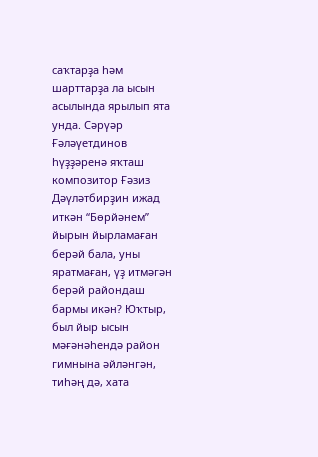саҡтарҙа һәм шарттарҙа ла ысын асылында ярылып ята унда. Сәрүәр Ғәләүетдинов һүҙҙәренә яҡташ композитор Ғәзиз Дәүләтбирҙин ижад иткән “Бөрйәнем” йырын йырламаған берәй бала, уны яратмаған, үҙ итмәгән берәй райондаш бармы икән? Юҡтыр, был йыр ысын мәғәнәһендә район гимнына әйләнгән, тиһәң дә, хата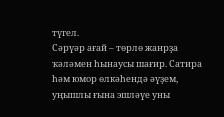түгел.
Сәрүәр ағай – төрлө жанрҙа ҡәләмен һынаусы шағир. Сатира һәм юмор өлкәһендә әүҙем, уңышлы ғына эшләүе уны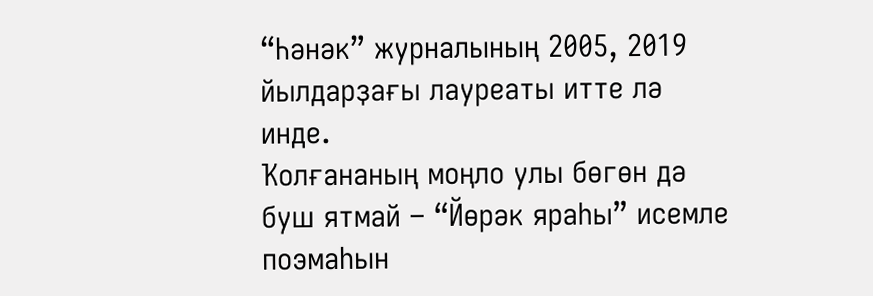“Һәнәк” журналының 2005, 2019 йылдарҙағы лауреаты итте лә инде.
Ҡолғананың моңло улы бөгөн дә буш ятмай – “Йөрәк яраһы” исемле поэмаһын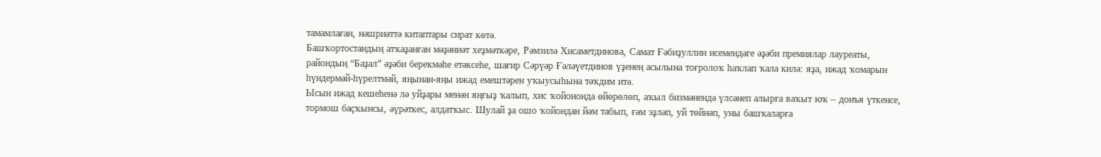тамамлаған, нәшриәттә китаптары сират көтә.
Башҡортостандың атҡаҙанған мәҙәниәт хеҙмәткәре, Рәмзилә Хисаметдинова, Самат Ғәбиҙуллин исемендәге әҙәби премиялар лауреаты, райондың “Баҙал” әҙәби берекмәһе етәксеһе, шағир Сәрүәр Ғәләүетдинов үҙенең асылына тоғролоҡ һаҡлап ҡала килә: яҙа, ижад ҡомарын һүндермәй-һүрелтмәй, яңынан-яңы ижад емештәрен уҡыусыһына тәҡдим итә.
Ысын ижад кешеһенә лә уйҙары менән яңғыҙ ҡалып, хис ҡойононда өйөрөлөп, аҡыл бизмәнендә үлсәнеп алырға ваҡыт юҡ – донъя үткенсе, тормош баҫҡынсы, әүрәткес, алдатҡыс. Шулай ҙа ошо ҡойондан йәм табып, ғәм эҙләп, уй төйнәп, уны башҡаларға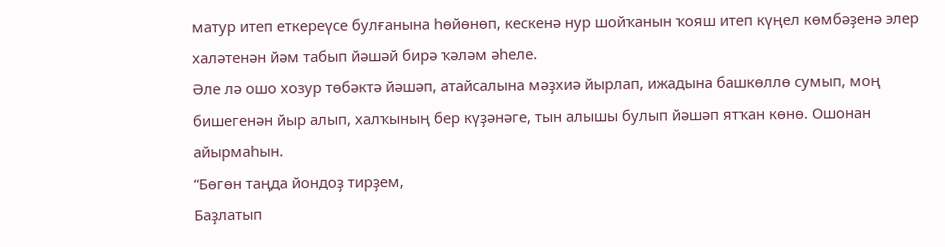матур итеп еткереүсе булғанына һөйөнөп, кескенә нур шойҡанын ҡояш итеп күңел көмбәҙенә элер халәтенән йәм табып йәшәй бирә ҡәләм әһеле.
Әле лә ошо хозур төбәктә йәшәп, атайсалына мәҙхиә йырлап, ижадына башкөллө сумып, моң бишегенән йыр алып, халҡының бер күҙәнәге, тын алышы булып йәшәп ятҡан көнө. Ошонан айырмаһын.
“Бөгөн таңда йондоҙ тирҙем,
Баҙлатып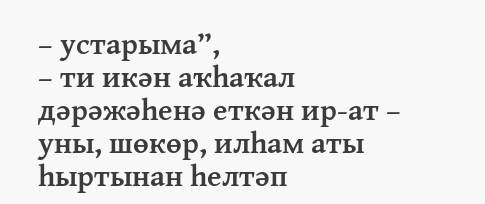– устарыма”,
– ти икән аҡһаҡал дәрәжәһенә еткән ир-ат – уны, шөкөр, илһам аты һыртынан һелтәп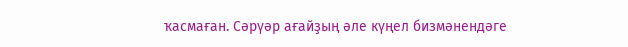ҡасмаған. Сәрүәр ағайҙың әле күңел бизмәнендәге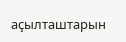аҫылташтарын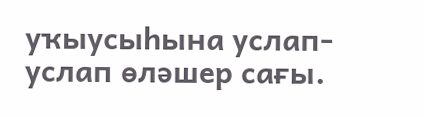уҡыусыһына услап-услап өләшер сағы.